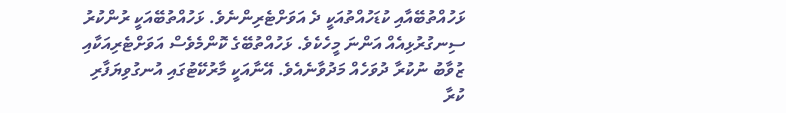ޅަހުއްތުބޭއާއި ކުޑަހުއްތުއަކީ ދެ އަވަށްޓެރިންނެވެ. ޅަހުއްތުބޭއަކީ ރުންކުރު ސިނގުރުޅިއެއް އަންނަ މީހެކެވެ. ޅަހުއްތުބޭގެ ކޮންމެވެސް އަވަށްޓެރިއަކާއި ޒުވާބު ނުކުރާ ދުވަހެއް މަދުވާނެއެވެ. އޭނާއަކީ މާރުކޭޓުގައި އުނގުވިޔަފާރި ކުރާ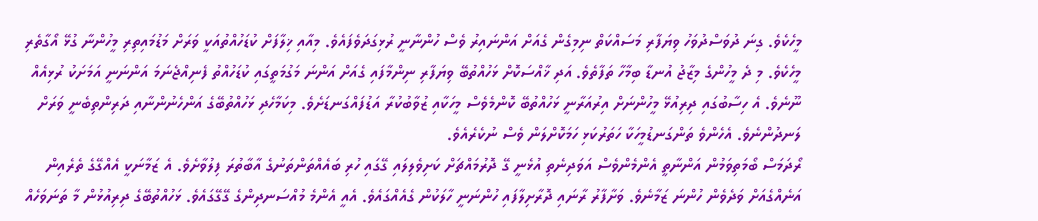މީހެކެވެ. ގިނަ ދުވަސްދުވަހު ވިޔަފާރި މަސައްކަތް ނިމިގެން ގެއަށް އަންނައިރު ވެސް ހުންނާނީ ރުޅިގަދަވެފައެވެ. މިއާއި ޚިލާފަށް ކުޑަހުއްތުއަކީ ވަރަށް މަޑުމައިތިރި މީހުންނާ ގުޅޭ އޯގާތެރި މީހެކެވެ. މި ދެ މީހުންގެ މިޒާޖު އުނޑާ ބިމާހާ ތަފާތެވެ. އަދި ޚާއްސަކޮށް ޅަހުއްތުބޭ ވިޔަފާރި ނިންމާފައި ގެއަށް އަންނަ މަގުމަތީގައި ކުޑަހުއްތު ފެނިއްޖެނަމަ އަންނަނީ އަމަށަކު ރުޅިއެއް ނޫނެވެ. އެ ހިސާބުގައި ދިރިއުޅޭ މީހުންނަށް އިރުއަރާނީ ޅަހުއްތުބޭ ކޮންމެވެސް މީހަކާއި ޒުވާބުކުރާ އަޑުފައްގަނޑަށެވެ. މިކަމާހެދި ޅަހުއްތުބޭގެ އަންހެނުންނާއި ދަރިންތިބެނީ ވަރަށް ލަނދުންނެވެ. އެހެންވެ ތަންގަނޑުމީހަކާ ހަތަރުކަޅި ހަމަކޮށްލަން ވެސް ނުކެރެއެވެ.
ރޯދަމަސް ބޯމަތިވަމުން އަންނާތީ އެންމެންވެސް އަވަދިނެތި އުޅެނީ ގޭ ދޮރުމައްޗަށް ކަށިވެލިލައި ގޭގައި ހުރި ބައެއްތަންތަނުގެ އާބާތުރަ ފިލުވާށެވެ. އެ ޒަމާނަކީ އެއްގޭގެ ތެރެއިން އަނެއްގެއަށް ވަދެވެން ހުންނަ ޒަމާނެވެ. ވަށާފާރު ރާނައި ދޮރާށިލާފައި ހުންނަނީ ހާލަކުން ގެއެއްގައެވެ. އެއީ އެންމެ މުއްސަނދިންގެ ގޭގޭގައެވެ. ޅަހުއްތުބޭގެ ދިރިއުޅުން މާ ތަނަވަހެއް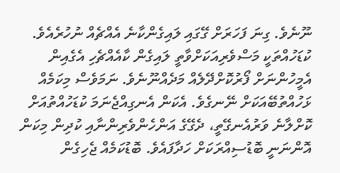ނޫނެވެ. ގިނަ ފަހަރަށް ގޭގައި ލައިގެންކާނެ އެއްޗެއް ނުހުރެއެވެ. ކުޑަހުއްތަކީ މަސްވެރިއަކަށްވާތީ ލައިގެން ކާއެއްޗެހި އެގެއިން އެމީހުންނަށް ފޯރުކޮށްދޭލެއް މަދެއްނޫނެވެ. ނަމަވެސް މިކަމެއް ޅަހުއްތުބޭއަކަށް ނޭނގެވެ. އެކަން އެނގިއްޖެނަމަ ކުޑަހުއްތުއަށް ކޮށްލާނެ ވަރުއެނގޭތީ، ދެގޭގެ އަންހެންވެރިންނާއި ކުދިން މިކަން އޮންނަނީ ބޮޑުސިއްރަކަށް ހަދާފައެވެ. ބޮޑުކަމެއް ޖެހިގެން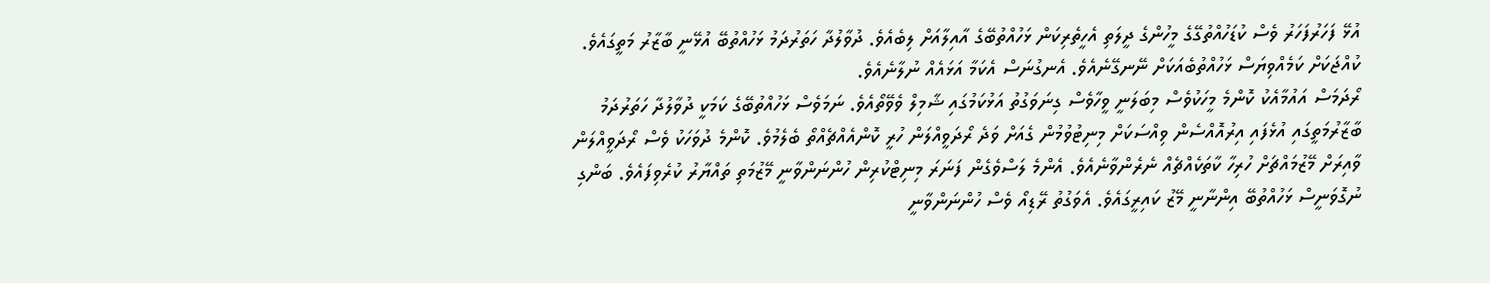އުޅޭ ފަހަރުފަހަރު ވެސް ކުޑަހުއްތުގޭގެ މީހުންގެ ދީލަތި އެހީތެރިކަން ޅަހުއްތުބޭގެ އާއިލާއަށް ލިބެއެވެ. ދުވާލުދާ ހަތަރުދަމު ޅަހުއްތުބޭ އުޅޭނީ ބާޒާރު މަތީގައެވެ. ކުއްޖަކަށް ކަމެއްވިޔަސް ޅަހުއްތުބެއަކަށް ނޭނގޭނެއެވެ. އެނގުނަސް އެކަމާ އަޅައެއް ނުލާނެއެވެ.
ރޯދަމަސް އައުމާއެކު ކޮންމެ މީހަކުވެސް މިބަލަނީ ވީހާވެސް ގިނަވަގުތު އަޅުކަމުގައި ޝާމިލް ވެވޭތޯއެވެ. ނަމަވެސް ޅަހުއްތުބޭގެ ކަމަކީ ދުވާލުދާ ހަތަރުދަމު ބާޒާރުމަތީގައި އުޅެފައި އިރުއޮއްސެން ވިއްސަކަށް މިނިޓުވުމުން ގެއަށް ވަދެ ރޯދަވީއްލަން ހުރީ ކޮންއެއްޗެއްތޯ ބެލެމުވެ. ކޮންމެ ދުވަހަކު ވެސް ރޯދަވީއްލަން ވާއިރަށް މޭޒުމައްޗަށް ހުރިހާ ކާތަކެއްޗެއް ނެރެންވާނެއެވެ. އެންމެ ލަސްވެގެން ފަނަރަ މިނިޓްކުރިން ހުންނަންވާނީ މޭޒުމަތި ތައްޔާރު ކުރެވިފައެވެ. ބަންގި ނުގޮވަނީސް ޅަހުއްތުބޭ އިންނާނީ މޭޒު ކައިރީގައެވެ. އެވަގުތު ރޭޑިއޯ ވެސް ހުންނަންވާނީ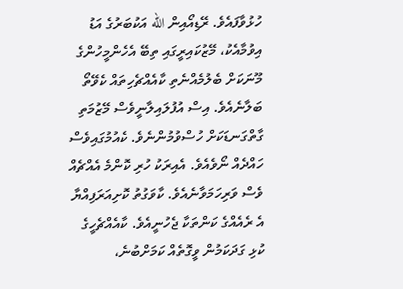ހުޅުވާފައެވެ. ރޭޑިއޯއިން الله އަކުބަރުގެ އަޑު އިވުމާއެކު، މޭޒުކައިރީގައި ތިބޭ އެހެންމީހުންގެ މޫނަކަށް ބެލުމެއްނެތި ކާއެއްޗެހިތައް ކެވޭތޯ ބަލާނެއެވެ. އިސް އުފުލައިލާނީވެސް މޭޒުމަތި ގާތްގަނޑަކަށް ހުސްވުމުންނެވެ. ކެއުމުގައިވެސް ހައްދެއް ނޯވެއެވެ. އެއިރަކު ހުރި ކޮންމެ އެއްޗެއް ވެސް ވަރިހަމަވާނެއެވެ. ކާވަގުތު ކޮށިއަރަފިއްޔާ އެ ރެއެއްގެ ކަންތަކާ ޖެހުނީއެވެ. ކާއެއްޗެހީގެ ކުޅި ގަދަކަމުން ވީގޮތެއް ކަމަށްބުނެ،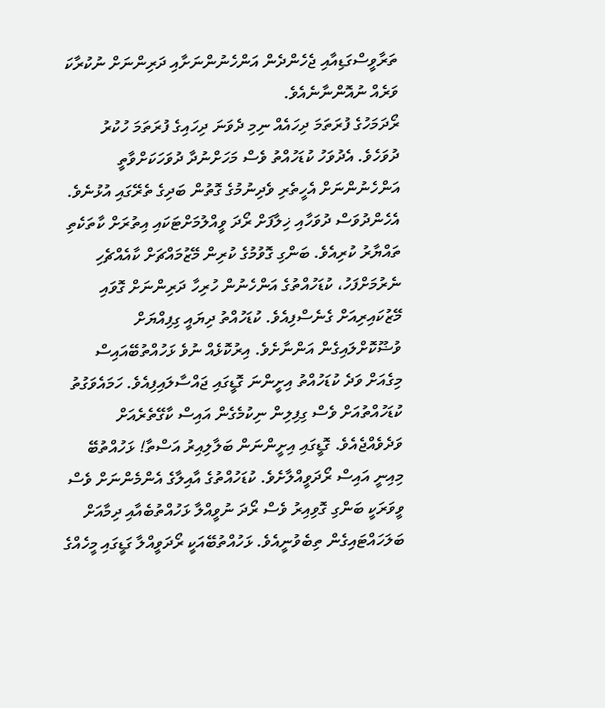ތަރާވީސްގަޑިއާއި ޖެހެންދެން އަންހެނުންނަށާއި ދަރިންނަށް ނުކުރާކަ ވަރެއް ނުއޮންނާނެއެވެ.
ރޯދަމަހުގެ ފުރަތަމަ ދިހައެއް ނިމި ދެވަނަ ދިހައިގެ ފުރަތަމަ ހުކުރު ދުވަހެވެ. އެދުވަހު ކުޑަހުއްތު ވެސް މަހަށްނުދާ ދުވަހަކަށްވާތީ އަންހެނުންނަށް އެހީތެރި ވެދިނުމުގެ ގޮތުން ބަދިގެ ތެރޭގައި އުޅުނެވެ. އެހެންދުވަސް ދުވަހާއި ޚިލާފަށް ރޯދަ ވީއްލުމަށްޓަކައި އިތުރަށް ކާތަކެތި ތައްޔާރު ކުރިއެވެ. ބަންގި ގޮވުމުގެ ކުރިން މޭޒުމައްޗަށް ކާއެއްޗެހި ނެރުމަށްފަހު، ކުޑަހުއްތުގެ އަންހެނުން ހުރިހާ ދަރިންނަށް ގޮވައި މޭޒުކައިރިއަށް ގެނެސްފިއެވެ. ކުޑަހުއްތު ދިޔައީ ގިފިއްޔަށް ވުޟޫކޮށްލައިގެން އަންނާށެވެ. އިރުކޮޅެއް ނުވެ ޅަހުއްތުބޭއައިސް މިގެއަށް ވަދެ ކުޑަހުއްތު އިށީންނަ ގޮޑީގައި ޖައްސާލައިފިއެވެ. ހަމައެވަގުތު ކުޑަހުއްތުއަށް ވެސް ގިފިލިން ނިކުމެގެން އައިސް ކާގޭތެރެއަށް ވަދެވެއްޖެއެވެ. ގޮޑީގައި އިށީންނަން ބަލާލިއިރު އަސްތާ! ޅަހުއްތުބޭ މިއިނީ އައިސް ރޯދަވީއްލާށެވެ. ކުޑަހުއްތުގެ އާއިލާގެ އެންމެންނަށް ވެސް ވީވަރަކީ ބަންގި ގޮވިއިރު ވެސް ރޯދަ ނުވީއްލާ ޅަހުއްތުބެއާއި ދިމާއަށް ބަލަހައްޓައިގެން ތިބެވުނީއެވެ. ޅަހުއްތުބޭއަކީ ރޯދަވީއްލާ ގަޑީގައި މީހެއްގެ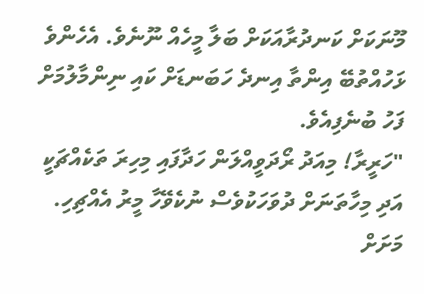މޫނަކަށް ކަނދުރާއަކަށް ބަލާ މީހެއް ނޫނެވެ. އެހެންވެ ޅަހުއްތުބޭ އިންތާ އިނދެ ހަބަނޑަށް ކައި ނިންމާލުމަށް ފަހު ބުނެފިއެވެ.
"ހަރީރާ! މިއަދު ރޯދަވީއްލަން ހަދާފައި މިހިރަ ތަކެއްޗަކީ އަދި މިހާތަނަށް ދުވަހަކުވެސް ނުކެވޭހާ މީރު އެއްޗިހި. މަށަށް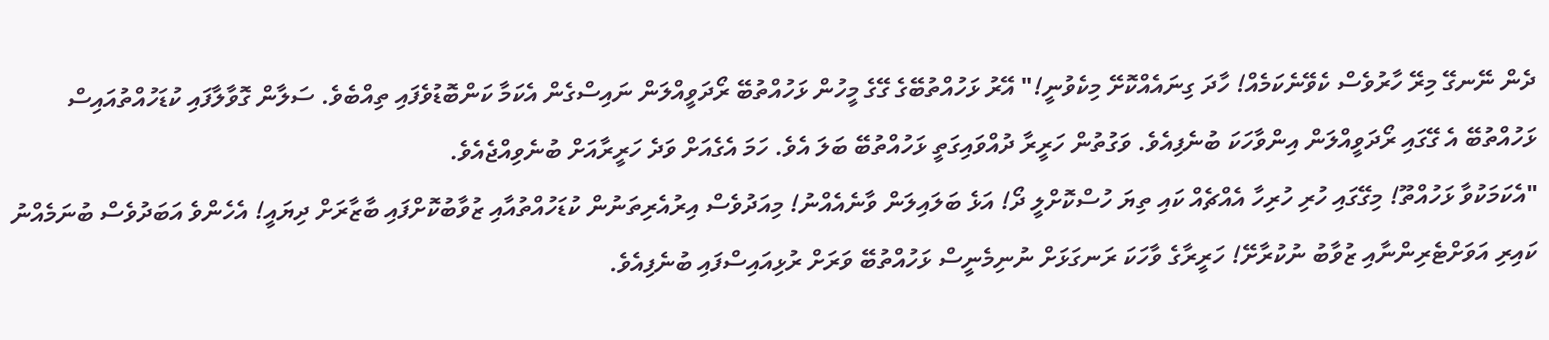ދެން ނޭނގޭ މިރޭ ހާރުވެސް ކެވޭނެކަމެއް! ހާދަ ގިނައެއްކޮށޭ މިކެވުނީ!" އޭރު ޅަހުއްތުބޭގެ ގޭގެ މީހުން ޅަހުއްތުބޭ ރޯދަވީއްލަން ނައިސްގެން އެކަމާ ކަންބޮޑުވެފައި ތިއްބެވެ. ސަލާން ގޮވާލާފައި ކުޑަހުއްތުއައިސް ޅަހުއްތުބޭ އެ ގޭގައި ރޯދަވީއްލަން އިންވާހަކަ ބުނެފިއެވެ. ވަގުތުން ހަރީރާ ދުއްވައިގަތީ ޅަހުއްތުބޭ ބަލަ އެވެ. ހަމަ އެގެއަށް ވަދެ ހަރީރާއަށް ބުނެވިއްޖެއެވެ.
"އެކަމަކުވާ ޅަހުއްތޫ! މިގޭގައި ހުރި ހުރިހާ އެއްޗެއް ކައި ތިޔަ ހުސްކޮށްލީ ދޯ! އަޅެ ބަލައިލަން ވާނެއެއްނު! މިއަދުވެސް އިރުއެރިތަނުން ކުޑަހުއްތުއާއި ޒުވާބުކޮށްފައި ބާޒާރަށް ދިޔައީ! އެހެންވެ އަބަދުވެސް ބުނަމެއްނު ކައިރި އަވަށްޓެރިންނާއި ޒުވާބު ނުކުރާށޭ! ހަރީރާގެ ވާހަކަ ރަނގަޅަށް ނުނިމެނީސް ޅަހުއްތުބޭ ވަރަށް ރުޅިއައިސްފައި ބުނެފިއެވެ.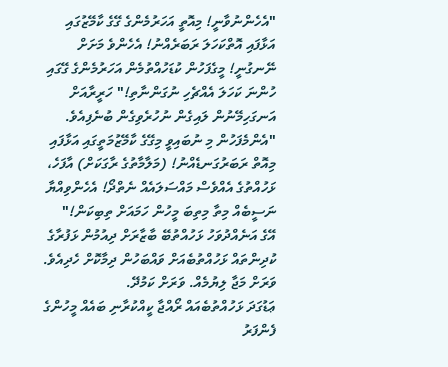"އެހެންނުވާނީ! މިއޮތީ އަހަރުމެންގެ ގޭގެ ކާމޭޒުގައި އަޅާފައި އޮތްކަހަލަ ރަބަރެއްނު! އެހެންވެ މަށަށް ނޭނގުނީ! މީގެފަހުން ކުޑަހުއްތުމެން އަހަރުމެންގެ ގޭގައި ހުންނަ ކަހަލަ އެއްޗެހި ނުގަންނާތި!" ހަރީރާއަށް އަނގަހިމޭނުން ލައިގެން ނުހުރެވިގެން ބުނެފިއެވެ.
"އެންމެފަހުން މި ނުބައިވީ މިގޭގެ ކާމޭޒުމަތީގައި އަޅާފައި މިއޮތް ރަބަރުގަނޑެއްނު! (މަލާމާތުގެ ރާގަކަށް) އާފަހެ، ޅަހުއްތުގެ އެއްވެސް މައްސަލައެއް ނެތްދޯ! އެހެންވިއްޔާ ނަސީބެއް މިތާ މިތިބަ މީހުން ހަމައަށް ތިބިކަން!"
އޭގެ އަނެއްދުވަހު ޅަހުއްތުބޭ ބާޒާރަށް ދިއުމުން ޅަފުރާގެ ކުދިންތައް ޅަހުއްތުބެއަށް ވައްބަހުން ދިމާކޮށް ހެދިއެވެ.
ވަރަށް މަޖާ ލިޔުމެއް. ވަރަށް ކަމުދޭ.
ޢަޑުގަދަ ޅަހުއްތުބެއައް ރޯއްޖާ ކީއްކުރާނި ބައެއް މީހުންގެ ފެންފަރު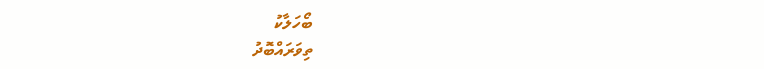ބޯހަލާކު
ތިވަރައްބޮދު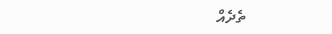ތެދެއް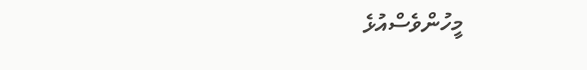މީހުންވެސްއުޅެ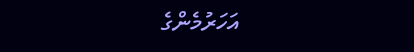އަހަރުމެންގެ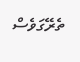ތެރޭގަވެސް